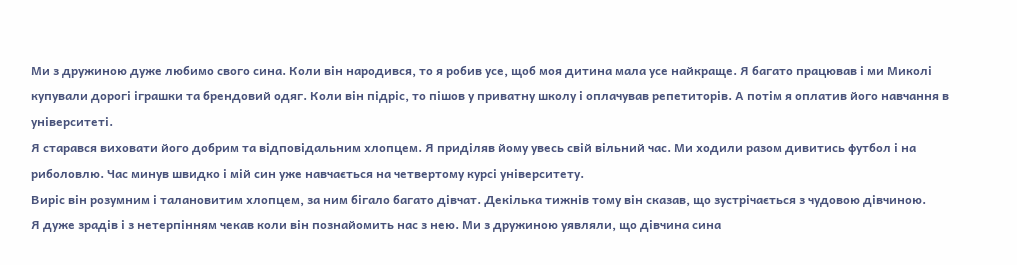Ми з дружиною дуже любимо свого сина. Коли він народився, то я робив усе, щоб моя дитина мала усе найкраще. Я багато працював і ми Миколі купували дорогі іграшки та брендовий одяг. Коли він підріс, то пішов у приватну школу і оплачував репетиторів. А потім я оплатив його навчання в університеті.
Я старався виховати його добрим та відповідальним хлопцем. Я приділяв йому увесь свій вільний час. Ми ходили разом дивитись футбол і на риболовлю. Час минув швидко і мій син уже навчається на четвертому курсі університету.
Виріс він розумним і талановитим хлопцем, за ним бігало багато дівчат. Декілька тижнів тому він сказав, що зустрічається з чудовою дівчиною.
Я дуже зрадів і з нетерпінням чекав коли він познайомить нас з нею. Ми з дружиною уявляли, що дівчина сина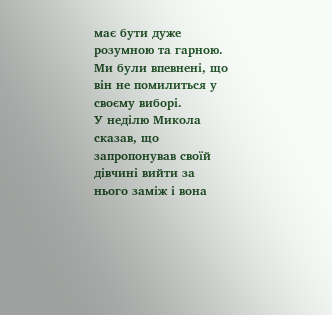має бути дуже розумною та гарною. Ми були впевнені, що він не помилиться у своєму виборі.
У неділю Микола сказав, що запропонував своїй дівчині вийти за нього заміж і вона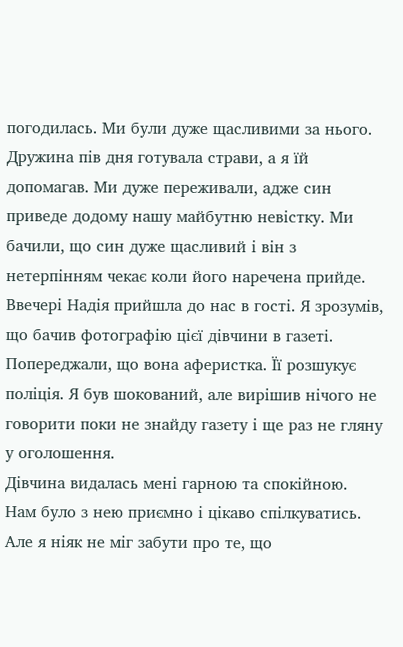погодилась. Ми були дуже щасливими за нього.
Дружина пів дня готувала страви, а я їй допомагав. Ми дуже переживали, адже син приведе додому нашу майбутню невістку. Ми бачили, що син дуже щасливий і він з нетерпінням чекає коли його наречена прийде.
Ввечері Надія прийшла до нас в гості. Я зрозумів, що бачив фотографію цієї дівчини в газеті. Попереджали, що вона аферистка. Її розшукує поліція. Я був шокований, але вирішив нічого не говорити поки не знайду газету і ще раз не гляну у оголошення.
Дівчина видалась мені гарною та спокійною. Нам було з нею приємно і цікаво спілкуватись. Але я ніяк не міг забути про те, що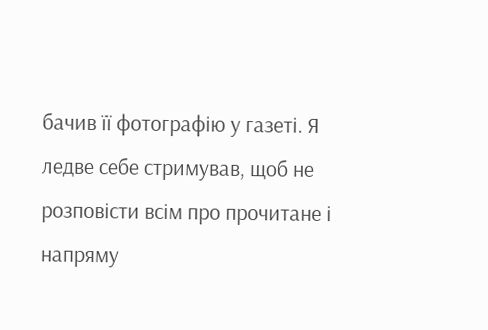бачив її фотографію у газеті. Я ледве себе стримував, щоб не розповісти всім про прочитане і напряму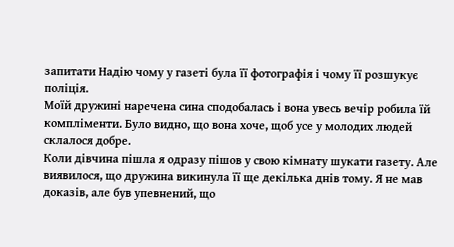запитати Надію чому у газеті була її фотографія і чому її розшукує поліція.
Моїй дружині наречена сина сподобалась і вона увесь вечір робила їй компліменти. Було видно, що вона хоче, щоб усе у молодих людей склалося добре.
Коли дівчина пішла я одразу пішов у свою кімнату шукати газету. Але виявилося, що дружина викинула її ще декілька днів тому. Я не мав доказів, але був упевнений, що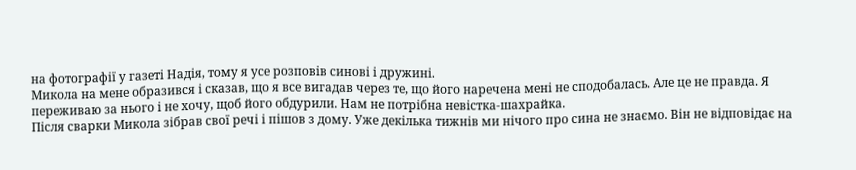на фотографії у газеті Надія, тому я усе розповів синові і дружині.
Микола на мене образився і сказав, що я все вигадав через те, що його наречена мені не сподобалась. Але це не правда. Я переживаю за нього і не хочу, щоб його обдурили. Нам не потрібна невістка-шахрайка.
Після сварки Микола зібрав свої речі і пішов з дому. Уже декілька тижнів ми нічого про сина не знаємо. Він не відповідає на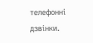телефонні дзвінки.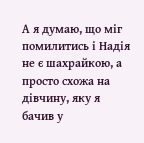А я думаю, що міг помилитись і Надія не є шахрайкою, а просто схожа на дівчину, яку я бачив у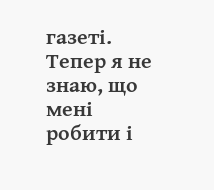газеті. Тепер я не знаю, що мені робити і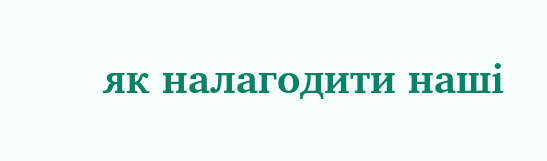як налагодити наші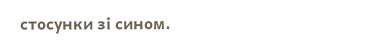стосунки зі сином.